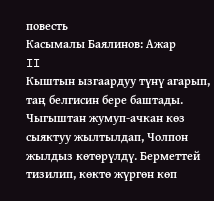повесть
Касымалы Баялинов: Ажар
II
Кыштын ызгаардуу түнү агарып, таң белгисин бере баштады. Чыгыштан жумуп-ачкан көз сыяктуу жылтылдап, Чолпон жылдыз көтөрүлдү. Берметтей тизилип, көктө жүргөн көп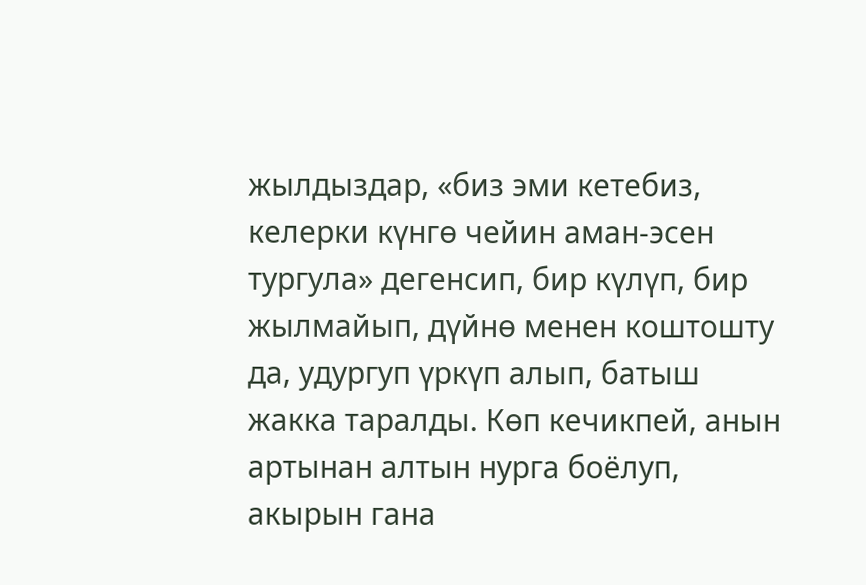жылдыздар, «биз эми кетебиз, келерки күнгө чейин аман-эсен тургула» дегенсип, бир күлүп, бир жылмайып, дүйнө менен коштошту да, удургуп үркүп алып, батыш жакка таралды. Көп кечикпей, анын артынан алтын нурга боёлуп, акырын гана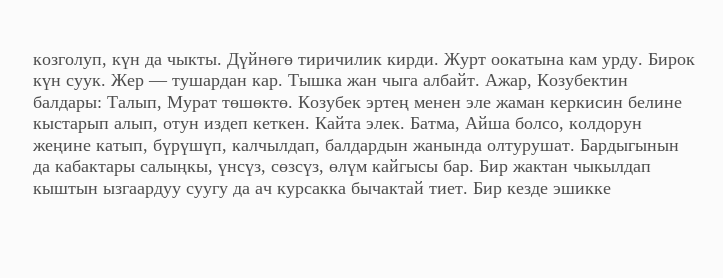козголуп, күн да чыкты. Дүйнөгө тиричилик кирди. Журт оокатына кам урду. Бирок күн суук. Жер — тушардан кар. Тышка жан чыга албайт. Ажар, Козубектин балдары: Талып, Мурат төшөктө. Козубек эртең менен эле жаман керкисин белине кыстарып алып, отун издеп кеткен. Кайта элек. Батма, Айша болсо, колдорун жеңине катып, бүрүшүп, калчылдап, балдардын жанында олтурушат. Бардыгынын да кабактары салыңкы, үнсүз, сөзсүз, өлүм кайгысы бар. Бир жактан чыкылдап кыштын ызгаардуу суугу да ач курсакка бычактай тиет. Бир кезде эшикке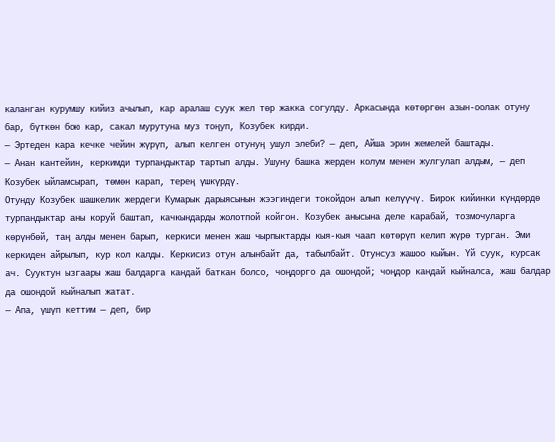каланган курумшу кийиз ачылып, кар аралаш суук жел төр жакка согулду. Аркасында көтөргөн азын-оолак отуну бар, бүткөн бою кар, сакал мурутуна муз тоңуп, Козубек кирди.
— Эртеден кара кечке чейин жүрүп, алып келген отунуң ушул элеби? — деп, Айша эрин жемелей баштады.
— Анан кантейин, керкимди турпандыктар тартып алды. Ушуну башка жерден колум менен жулгулап алдым, — деп Козубек ыйламсырап, төмөн карап, терең үшкүрдү.
Отунду Козубек шашкелик жердеги Кумарык дарыясынын жээгиндеги токойдон алып келүүчү. Бирок кийинки күндөрдө турпандыктар аны коруй баштап, качкындарды жолотпой койгон. Козубек анысына деле карабай, тозмочуларга көрүнбөй, таң алды менен барып, керкиси менен жаш чырпыктарды кыя-кыя чаап көтөрүп келип жүрө турган. Эми керкиден айрылып, кур кол калды. Керкисиз отун алынбайт да, табылбайт. Отунсуз жашоо кыйын. Үй суук, курсак ач. Сууктун ызгаары жаш балдарга кандай баткан болсо, чоңдорго да ошондой; чоңдор кандай кыйналса, жаш балдар да ошондой кыйналып жатат.
— Апа, үшүп кеттим — деп, бир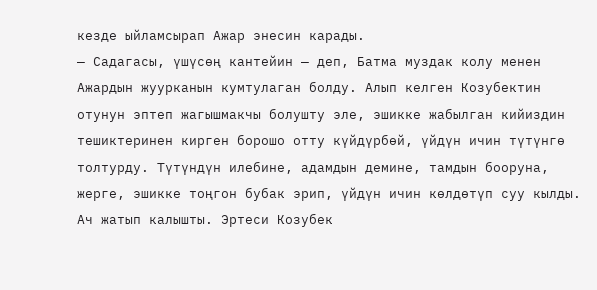кезде ыйламсырап Ажар энесин карады.
— Садагасы, үшүсөң кантейин — деп, Батма муздак колу менен Ажардын жуурканын кумтулаган болду. Алып келген Козубектин отунун эптеп жагышмакчы болушту эле, эшикке жабылган кийиздин тешиктеринен кирген борошо отту күйдүрбөй, үйдүн ичин түтүнгө толтурду. Түтүндүн илебине, адамдын демине, тамдын бооруна, жерге, эшикке тоңгон бубак эрип, үйдүн ичин көлдөтүп суу кылды. Ач жатып калышты. Эртеси Козубек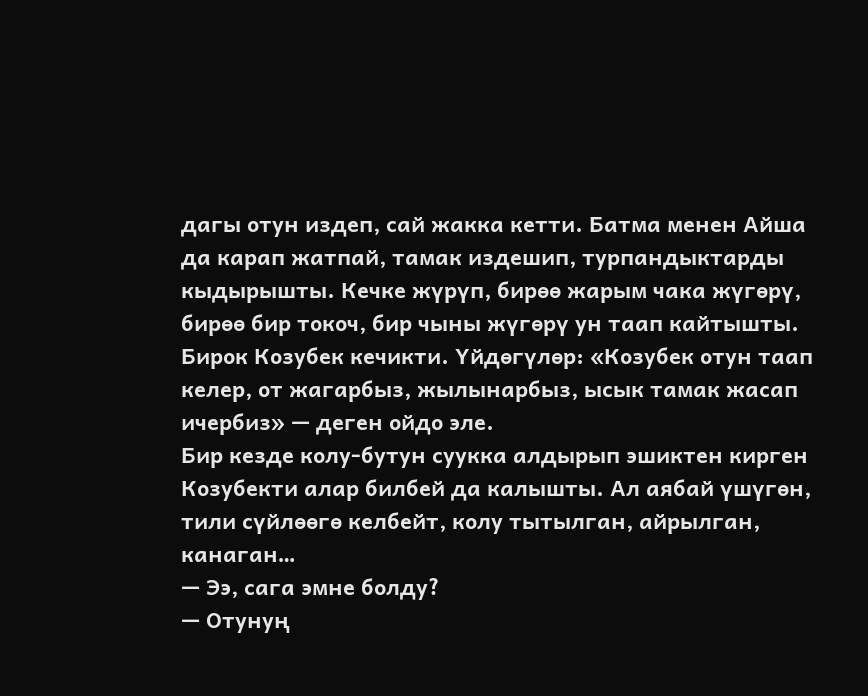дагы отун издеп, сай жакка кетти. Батма менен Айша да карап жатпай, тамак издешип, турпандыктарды кыдырышты. Кечке жүрүп, бирөө жарым чака жүгөрү, бирөө бир токоч, бир чыны жүгөрү ун таап кайтышты. Бирок Козубек кечикти. Үйдөгүлөр: «Козубек отун таап келер, от жагарбыз, жылынарбыз, ысык тамак жасап ичербиз» — деген ойдо эле.
Бир кезде колу-бутун суукка алдырып эшиктен кирген Козубекти алар билбей да калышты. Ал аябай үшүгөн, тили сүйлөөгө келбейт, колу тытылган, айрылган, канаган…
— Ээ, сага эмне болду?
— Отунуң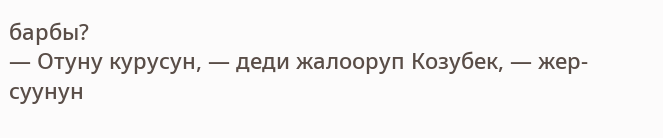барбы?
— Отуну курусун, — деди жалооруп Козубек, — жер-суунун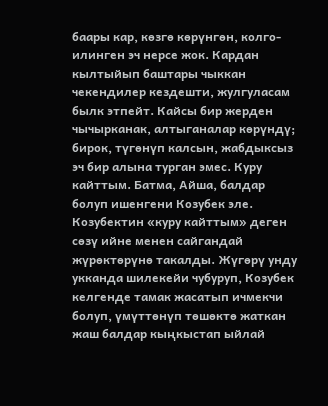баары кар, көзгө көрүнгөн, колго-илинген эч нерсе жок. Кардан кылтыйып баштары чыккан чекендилер кездешти, жулгуласам былк этпейт. Кайсы бир жерден чычырканак, алтыганалар көрүндү; бирок, түгөнүп калсын, жабдыксыз эч бир алына турган эмес. Куру кайттым. Батма, Айша, балдар болуп ишенгени Козубек эле. Козубектин «куру кайттым» деген сөзү ийне менен сайгандай жүрөктөрүнө такалды. Жүгөрү унду укканда шилекейи чубуруп, Козубек келгенде тамак жасатып ичмекчи болуп, үмүттөнүп төшөктө жаткан жаш балдар кыңкыстап ыйлай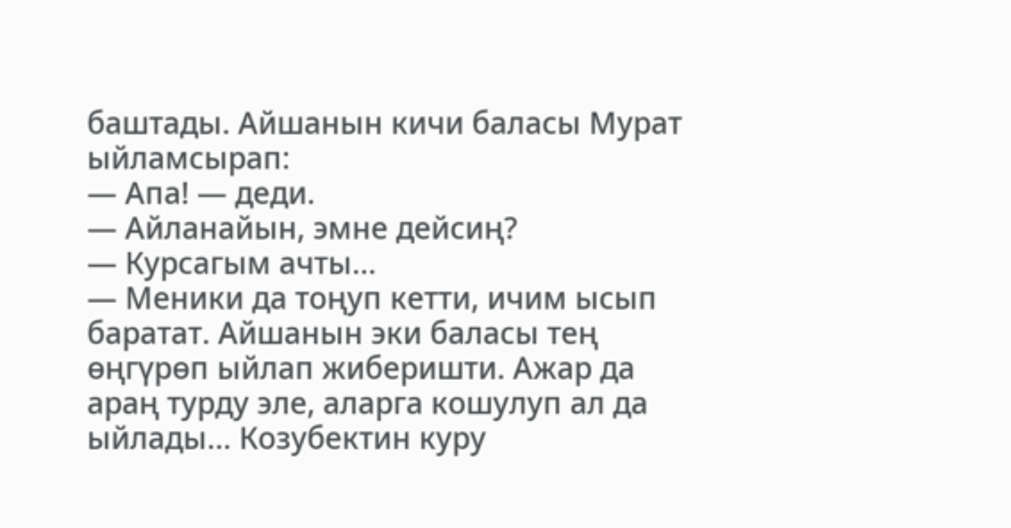баштады. Айшанын кичи баласы Мурат ыйламсырап:
— Апа! — деди.
— Айланайын, эмне дейсиң?
— Курсагым ачты…
— Меники да тоңуп кетти, ичим ысып баратат. Айшанын эки баласы тең өңгүрөп ыйлап жиберишти. Ажар да араң турду эле, аларга кошулуп ал да ыйлады… Козубектин куру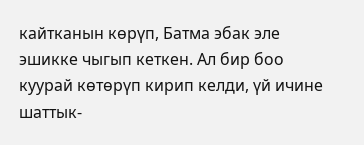кайтканын көрүп, Батма эбак эле эшикке чыгып кеткен. Ал бир боо куурай көтөрүп кирип келди, үй ичине шаттык-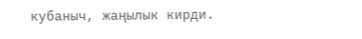кубаныч, жаңылык кирди.